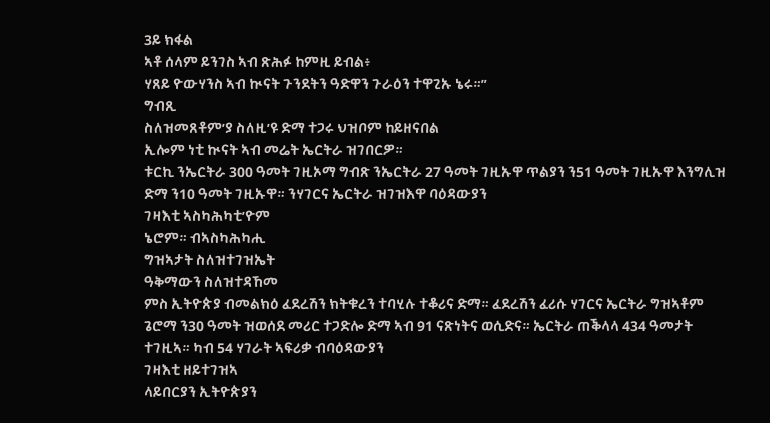3ይ ክፋል
ኣቶ ሰላም ይንገስ ኣብ ጽሕፉ ከምዚ ይብል፥
ሃጸይ ዮውሃንስ ኣብ ኲናት ጉንደትን ዓድዋን ጉራዕን ተዋጊኡ ኔሩ።”
ግብጺ
ስለዝመጸቶም’ያ ስለዚ’ዩ ድማ ተጋሩ ህዝቦም ከይዘናበል
ኢሎም ነቲ ኲናት ኣብ መሬት ኤርትራ ዝገበርዎ።
ቱርኪ ንኤርትራ 300 ዓመት ገዚኦማ ግብጽ ንኤርትራ 27 ዓመት ገዚኡዋ ጥልያን ን51 ዓመት ገዚኡዋ እንግሊዝ ድማ ን10 ዓመት ገዚኡዋ። ንሃገርና ኤርትራ ዝገዝእዋ ባዕዳውያን
ገዛእቲ ኣስካሕካቲ’ዮም
ኔሮም። ብኣስካሕካሒ
ግዝኣታት ስለዝተገዝኤት
ዓቅማውን ስለዝተዳኸመ
ምስ ኢትዮጵያ ብመልክዕ ፈደረሽን ክትቁረን ተባሂሉ ተቆሪና ድማ። ፈደረሽን ፈሪሱ ሃገርና ኤርትራ ግዝኣቶም ጌሮማ ን30 ዓመት ዝወሰደ መሪር ተጋድሎ ድማ ኣብ 91 ናጽነትና ወሲድና። ኤርትራ ጠቕላላ 434 ዓመታት ተገዚኣ። ካብ 54 ሃገራት ኣፍሪቃ ብባዕዳውያን
ገዛእቲ ዘይተገዝኣ
ላይበርያን ኢትዮጵያን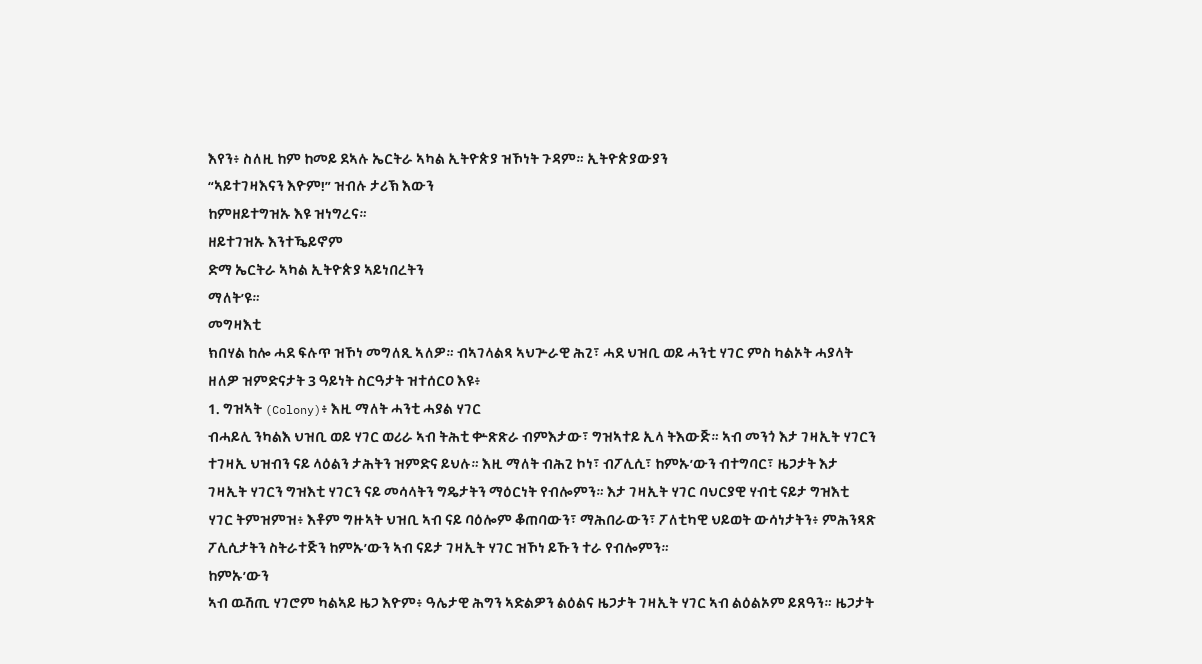እየን፥ ስለዚ ከም ከመይ ደኣሉ ኤርትራ ኣካል ኢትዮጵያ ዝኾነት ጉዳም። ኢትዮጵያውያን
“ኣይተገዛእናን እዮም!” ዝብሉ ታሪኽ እውን
ከምዘይተግዝኡ እዩ ዝነግረና።
ዘይተገዝኡ እንተዄይኖም
ድማ ኤርትራ ኣካል ኢትዮጵያ ኣይነበረትን
ማለት’ዩ።
መግዛእቲ
ክበሃል ከሎ ሓደ ፍሉጥ ዝኾነ መግለጺ ኣለዎ። ብኣገላልጻ ኣህጕራዊ ሕጊ፣ ሓደ ህዝቢ ወይ ሓንቲ ሃገር ምስ ካልኦት ሓያላት
ዘለዎ ዝምድናታት 3 ዓይነት ስርዓታት ዝተሰርዐ እዩ፥
1. ግዝኣት (Colony)፥ እዚ ማለት ሓንቲ ሓያል ሃገር
ብሓይሊ ንካልእ ህዝቢ ወይ ሃገር ወሪራ ኣብ ትሕቲ ቍጽጽራ ብምእታው፣ ግዝኣተይ ኢላ ትእውጅ። ኣብ መንጎ እታ ገዛኢት ሃገርን
ተገዛኢ ህዝብን ናይ ላዕልን ታሕትን ዝምድና ይህሉ። እዚ ማለት ብሕጊ ኮነ፣ ብፖሊሲ፣ ከምኡ’ውን ብተግባር፣ ዜጋታት እታ
ገዛኢት ሃገርን ግዝእቲ ሃገርን ናይ መሳላትን ግዴታትን ማዕርነት የብሎምን። እታ ገዛኢት ሃገር ባህርያዊ ሃብቲ ናይታ ግዝእቲ
ሃገር ትምዝምዝ፥ እቶም ግዙኣት ህዝቢ ኣብ ናይ ባዕሎም ቆጠባውን፣ ማሕበራውን፣ ፖለቲካዊ ህይወት ውሳነታትን፥ ምሕንጻጽ
ፖሊሲታትን ስትራተጅን ከምኡ’ውን ኣብ ናይታ ገዛኢት ሃገር ዝኾነ ይኹን ተራ የብሎምን።
ከምኡ’ውን
ኣብ ዉሽጢ ሃገሮም ካልኣይ ዜጋ እዮም፥ ዓሌታዊ ሕግን ኣድልዎን ልዕልና ዜጋታት ገዛኢት ሃገር ኣብ ልዕልኦም ይጸዓን። ዜጋታት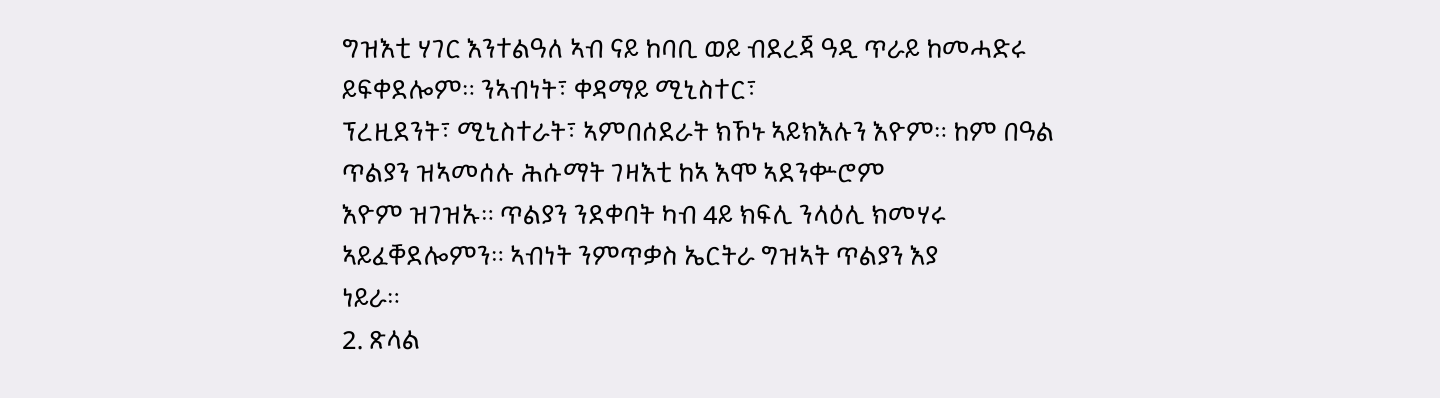ግዝእቲ ሃገር እንተልዓለ ኣብ ናይ ከባቢ ወይ ብደረጃ ዓዲ ጥራይ ከመሓድሩ ይፍቀደሎም። ንኣብነት፣ ቀዳማይ ሚኒስተር፣
ፕረዚደንት፣ ሚኒስተራት፣ ኣምበሰደራት ክኾኑ ኣይክእሉን እዮም። ከም በዓል ጥልያን ዝኣመሰሉ ሕሱማት ገዛእቲ ከኣ እሞ ኣደንቍሮም
እዮም ዝገዝኡ። ጥልያን ንደቀባት ካብ 4ይ ክፍሊ ንላዕሊ ክመሃሩ ኣይፈቐደሎምን። ኣብነት ንምጥቃስ ኤርትራ ግዝኣት ጥልያን እያ
ነይራ።
2. ጽላል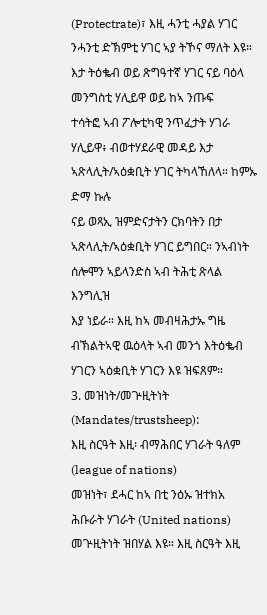(Protectrate)፣ እዚ ሓንቲ ሓያል ሃገር
ንሓንቲ ድኽምቲ ሃገር ኣያ ትኾና ማለት እዩ። እታ ትዕቈብ ወይ ጽግዓተኛ ሃገር ናይ ባዕላ መንግስቲ ሃሊይዋ ወይ ከኣ ንጡፍ
ተሳትፎ ኣብ ፖሎቲካዊ ንጥፈታት ሃገራ ሃሊይዋ፥ ብወተሃደራዊ መዳይ እታ ኣጽላሊት/ኣዕቋቢት ሃገር ትካላኸለላ። ከምኡ ድማ ኩሉ
ናይ ወጻኢ ዝምድናታትን ርክባትን በታ ኣጽላሊት/ኣዕቋቢት ሃገር ይግበር። ንኣብነት ሰሎሞን ኣይላንድስ ኣብ ትሕቲ ጽላል እንግሊዝ
እያ ነይራ። እዚ ከኣ መብዛሕታኡ ግዜ ብኽልትኣዊ ዉዕላት ኣብ መንጎ እትዕቈብ ሃገርን ኣዕቋቢት ሃገርን እዩ ዝፍጸም።
3. መዝነት/መጕዚትነት (Mandates/trustsheep):
እዚ ስርዓት እዚ፡ ብማሕበር ሃገራት ዓለም (league of nations)
መዝነት፣ ደሓር ከኣ በቲ ንዕኡ ዝተክአ ሕቡራት ሃገራት (United nations) መጕዚትነት ዝበሃል እዩ። እዚ ስርዓት እዚ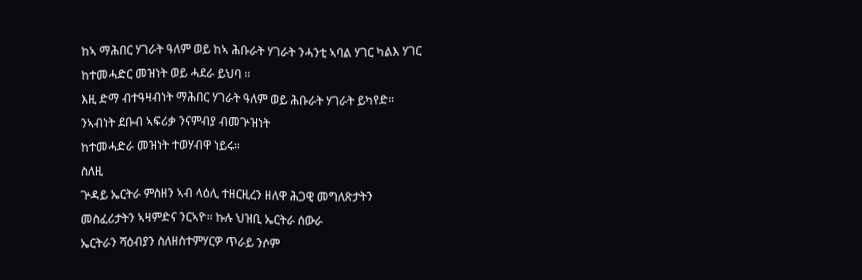ከኣ ማሕበር ሃገራት ዓለም ወይ ከኣ ሕቡራት ሃገራት ንሓንቲ ኣባል ሃገር ካልእ ሃገር ከተመሓድር መዝነት ወይ ሓደራ ይህባ ።
እዚ ድማ ብተዓዛብነት ማሕበር ሃገራት ዓለም ወይ ሕቡራት ሃገራት ይካየድ። ንኣብነት ደቡብ ኣፍሪቃ ንናምብያ ብመጕዝነት
ከተመሓድራ መዝነት ተወሃብዋ ነይሩ።
ስለዚ
ጕዳይ ኤርትራ ምስዘን ኣብ ላዕሊ ተዘርዚረን ዘለዋ ሕጋዊ መግለጽታትን መስፈሪታትን ኣዛምድና ንርኣዮ። ኩሉ ህዝቢ ኤርትራ ሰውራ
ኤርትራን ሻዕብያን ስለዘስተምሃርዎ ጥራይ ንሶም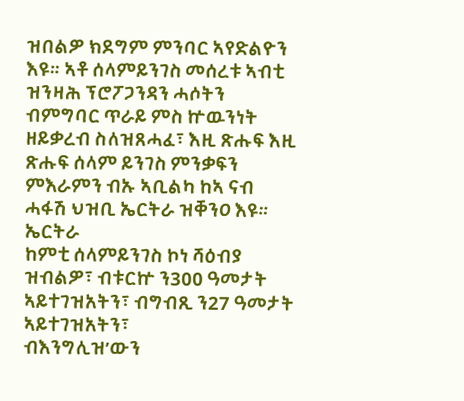ዝበልዎ ክደግም ምንባር ኣየድልዮን እዩ። ኣቶ ሰላምይንገስ መሰረቱ ኣብቲ
ዝንዛሕ ፕሮፖጋንዳን ሓሶትን ብምግባር ጥራይ ምስ ኵዉንነት ዘይቃረብ ስለዝጸሓፈ፣ እዚ ጽሑፍ እዚ ጽሑፍ ሰላም ይንገስ ምንቃፍን
ምእራምን ብኡ ኣቢልካ ከኣ ናብ ሓፋሽ ህዝቢ ኤርትራ ዝቐንዐ እዩ።
ኤርትራ
ከምቲ ሰላምይንገስ ኮነ ሻዕብያ ዝብልዎ፣ ብቱርኵ ን300 ዓመታት ኣይተገዝአትን፣ ብግብጺ ን27 ዓመታት ኣይተገዝአትን፣
ብእንግሊዝ’ውን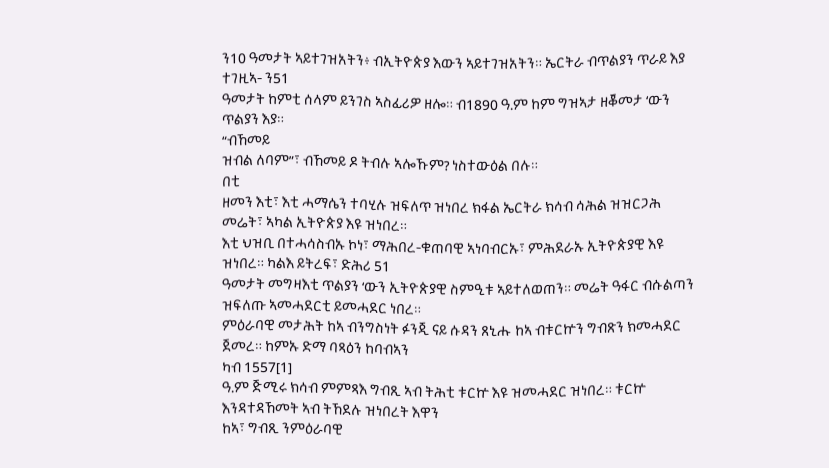ን10 ዓመታት ኣይተገዝአትን፥ ብኢትዮጵያ እውን ኣይተገዝአትን። ኤርትራ ብጥልያን ጥራይ እያ ተገዚኣ- ን51
ዓመታት ከምቲ ሰላም ይንገስ ኣስፊሪዎ ዘሎ። ብ1890 ዓ.ም ከም ግዝኣታ ዘቖመታ ‘ውን ጥልያን እያ።
“ብኸመይ
ዝብል ለባም”፣ ብኸመይ ዶ ትብሉ ኣሎኹም? ነስተውዕል በሉ።
በቲ
ዘመን እቲ፣ እቲ ሓማሴን ተባሂሉ ዝፍለጥ ዝነበረ ክፋል ኤርትራ ክሳብ ሳሕል ዝዝርጋሕ መሬት፣ ኣካል ኢትዮጵያ እዩ ዝነበረ።
እቲ ህዝቢ በተሓሳስብኡ ኮነ፣ ማሕበረ-ቁጠባዊ ኣነባብርኡ፣ ምሕደራኡ ኢትዮጵያዊ እዩ ዝነበረ። ካልእ ይትረፍ፣ ድሕሪ 51
ዓመታት መግዛእቲ ጥልያን ‘ውን ኢትዮጵያዊ ስምዒቱ ኣይተለወጠን። መሬት ዓፋር ብሱልጣን ዝፍለጡ ኣመሓደርቲ ይመሓደር ነበረ።
ምዕራባዊ መታሕት ከኣ ብንግስነት ፉንጂ ናይ ሱዳን ጸኒሑ ከኣ ብቱርኵን ግብጽን ክመሓደር ጀመረ። ከምኡ ድማ ባጻዕን ከባብኣን
ካብ 1557[1]
ዓ.ም ጅሚሩ ክሳብ ምምጻእ ግብጺ ኣብ ትሕቲ ቱርኵ እዩ ዝመሓደር ዝነበረ። ቱርኵ እንዳተዳኸመት ኣብ ትኸደሉ ዝነበረት እዋን
ከኣ፣ ግብጺ ንምዕራባዊ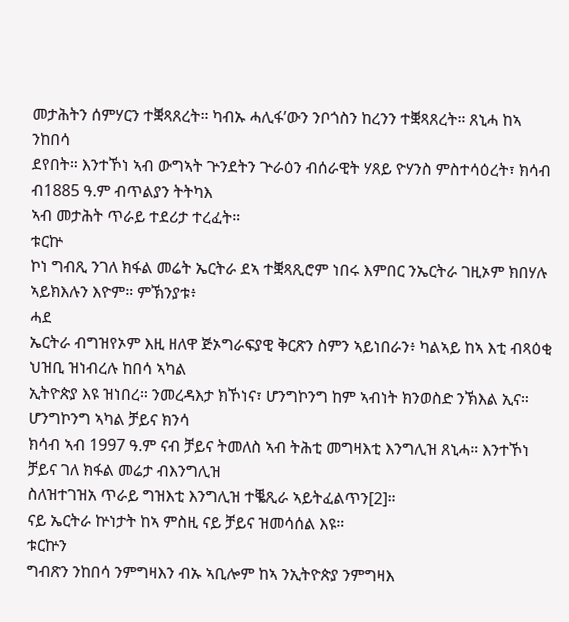መታሕትን ሰምሃርን ተቛጻጸረት። ካብኡ ሓሊፋ’ውን ንቦጎስን ከረንን ተቛጻጸረት። ጸኒሓ ከኣ ንከበሳ
ደየበት። እንተኾነ ኣብ ውግኣት ጕንደትን ጕራዕን ብሰራዊት ሃጸይ ዮሃንስ ምስተሳዕረት፣ ክሳብ ብ1885 ዓ.ም ብጥልያን ትትካእ
ኣብ መታሕት ጥራይ ተደሪታ ተረፈት።
ቱርኵ
ኮነ ግብጺ ንገለ ክፋል መሬት ኤርትራ ደኣ ተቛጻጺሮም ነበሩ እምበር ንኤርትራ ገዚኦም ክበሃሉ ኣይክእሉን እዮም። ምኽንያቱ፥
ሓደ
ኤርትራ ብግዝየኦም እዚ ዘለዋ ጅኦግራፍያዊ ቅርጽን ስምን ኣይነበራን፥ ካልኣይ ከኣ እቲ ብጻዕቂ ህዝቢ ዝነብረሉ ከበሳ ኣካል
ኢትዮጵያ እዩ ዝነበረ። ንመረዳእታ ክኾነና፣ ሆንግኮንግ ከም ኣብነት ክንወስድ ንኽእል ኢና። ሆንግኮንግ ኣካል ቻይና ክንሳ
ክሳብ ኣብ 1997 ዓ.ም ናብ ቻይና ትመለስ ኣብ ትሕቲ መግዛእቲ እንግሊዝ ጸኒሓ። እንተኾነ ቻይና ገለ ክፋል መሬታ ብእንግሊዝ
ስለዝተገዝአ ጥራይ ግዝእቲ እንግሊዝ ተቘጺራ ኣይትፈልጥን[2]።
ናይ ኤርትራ ኵነታት ከኣ ምስዚ ናይ ቻይና ዝመሳሰል እዩ።
ቱርኵን
ግብጽን ንከበሳ ንምግዛእን ብኡ ኣቢሎም ከኣ ንኢትዮጵያ ንምግዛእ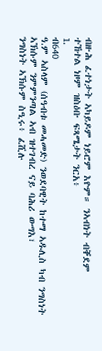ብዙሕ ፈተነታት ኣካይዶም ነይሮም እዮም። ንኣብነት ብቐደም
ተኸተል ነዞም ዝስዕቡ ፍጻሜታት ንርአ፥
1.
ብ640
ዓ.ም ኣስላም (ሰዓብቱ መሓመድ) ንወደባዊት ከተማ ኣዱሊስ ካብ ንግስነት ኣኽሱም ንምምንጣል ኣብ ዝተገብረ ናይ ባሕሪ ውግእ፣
ንግስነት ኣኽሱም ስዒሩ፥ ፈሺሉ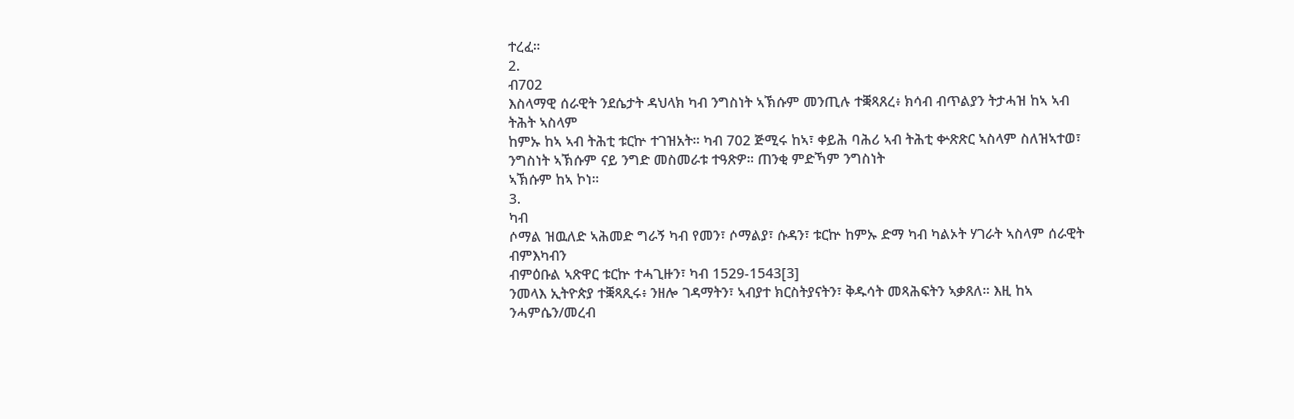ተረፈ።
2.
ብ702
እስላማዊ ሰራዊት ንደሴታት ዳህላክ ካብ ንግስነት ኣኽሱም መንጢሉ ተቛጻጸረ፥ ክሳብ ብጥልያን ትታሓዝ ከኣ ኣብ ትሕት ኣስላም
ከምኡ ከኣ ኣብ ትሕቲ ቱርኵ ተገዝአት። ካብ 702 ጅሚሩ ከኣ፣ ቀይሕ ባሕሪ ኣብ ትሕቲ ቍጽጽር ኣስላም ስለዝኣተወ፣ ንግስነት ኣኽሱም ናይ ንግድ መስመራቱ ተዓጽዎ። ጠንቂ ምድኻም ንግስነት
ኣኽሱም ከኣ ኮነ።
3.
ካብ
ሶማል ዝዉለድ ኣሕመድ ግራኝ ካብ የመን፣ ሶማልያ፣ ሱዳን፣ ቱርኵ ከምኡ ድማ ካብ ካልኦት ሃገራት ኣስላም ሰራዊት ብምእካብን
ብምዕቡል ኣጽዋር ቱርኵ ተሓጊዙን፣ ካብ 1529-1543[3]
ንመላእ ኢትዮጵያ ተቛጻጺሩ፥ ንዘሎ ገዳማትን፣ ኣብያተ ክርስትያናትን፣ ቅዱሳት መጻሕፍትን ኣቃጸለ። እዚ ከኣ ንሓምሴን/መረብ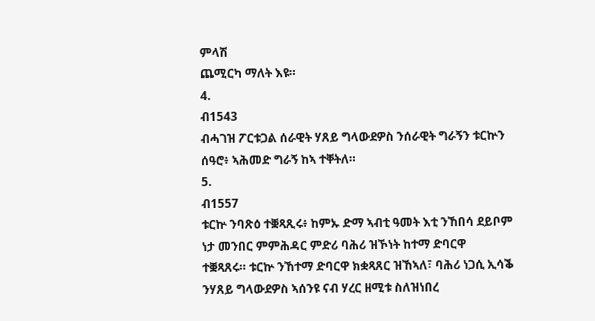ምላሽ
ጨሚርካ ማለት እዩ።
4.
ብ1543
ብሓገዝ ፖርቱጋል ሰራዊት ሃጸይ ግላውደዎስ ንሰራዊት ግራኝን ቱርኵን ሰዓሮ፥ ኣሕመድ ግራኝ ከኣ ተቐትለ።
5.
ብ1557
ቱርኵ ንባጽዕ ተቛጻጺሩ፥ ከምኡ ድማ ኣብቲ ዓመት እቲ ንኸበሳ ደይቦም ነታ መንበር ምምሕዳር ምድሪ ባሕሪ ዝኾነት ከተማ ድባርዋ
ተቛጻጸሩ። ቱርኵ ንኸተማ ድባርዋ ክቋጻጸር ዝኸኣለ፣ ባሕሪ ነጋሲ ኢሳቕ ንሃጸይ ግላውደዎስ ኣሰንዩ ናብ ሃረር ዘሚቱ ስለዝነበረ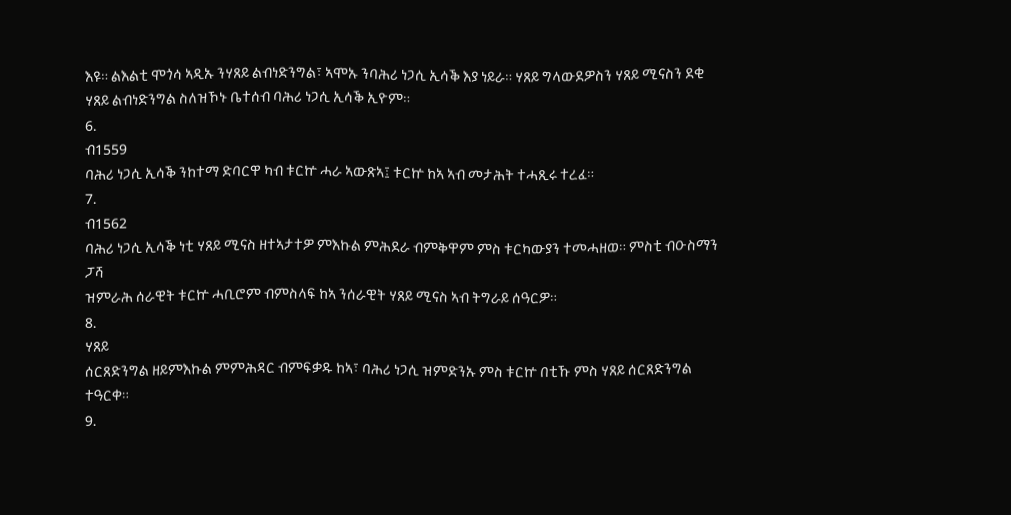እዩ። ልእልቲ ሞጎሳ ኣዲኡ ንሃጸይ ልብነድንግል፣ ኣሞኡ ንባሕሪ ነጋሲ ኢሳቕ እያ ነይራ። ሃጸይ ግላውደዎስን ሃጸይ ሚናስን ደቂ
ሃጸይ ልብነድንግል ስለዝኾኑ ቤተሰብ ባሕሪ ነጋሲ ኢሳቕ ኢዮም።
6.
ብ1559
ባሕሪ ነጋሲ ኢሳቕ ንከተማ ድባርዋ ካብ ቱርኵ ሓራ ኣውጽኣ፤ ቱርኵ ከኣ ኣብ መታሕት ተሓጺሩ ተረፈ።
7.
ብ1562
ባሕሪ ነጋሲ ኢሳቕ ነቲ ሃጸይ ሚናስ ዘተኣታተዎ ምእኩል ምሕደራ ብምቅዋም ምስ ቱርካውያን ተመሓዘወ። ምስቲ ብዑስማን ፓሻ
ዝምራሕ ሰራዊት ቱርኵ ሓቢሮም ብምስላፍ ከኣ ንሰራዊት ሃጸይ ሚናስ ኣብ ትግራይ ሰዓርዎ።
8.
ሃጸይ
ሰርጸድንግል ዘይምእኩል ምምሕዳር ብምፍቃዱ ከኣ፣ ባሕሪ ነጋሲ ዝምድንኡ ምስ ቱርኵ በቲኹ ምስ ሃጸይ ሰርጸድንግል ተዓርቀ።
9.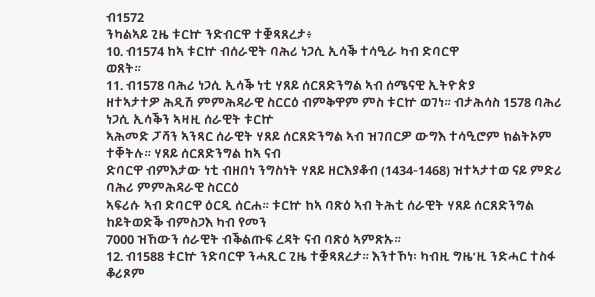ብ1572
ንካልኣይ ጊዜ ቱርኵ ንድብርዋ ተቛጻጸረታ፥
10. ብ1574 ከኣ ቱርኵ ብሰራዊት ባሕሪ ነጋሲ ኢሳቕ ተሳዒራ ካብ ድባርዋ
ወጸት።
11. ብ1578 ባሕሪ ነጋሲ ኢሳቕ ነቲ ሃጸይ ሰርጸድንግል ኣብ ሰሜናዊ ኢትዮጵያ
ዘተኣታተዎ ሕዲሽ ምምሕዳራዊ ስርርዕ ብምቅዋም ምስ ቱርኵ ወገነ። ብታሕሳስ 1578 ባሕሪ ነጋሲ ኢሳቕን ኣዛዚ ሰራዊት ቱርኵ
ኣሕመድ ፓሻን ኣንጻር ሰራዊት ሃጸይ ሰርጸድንግል ኣብ ዝገበርዎ ውግእ ተሳዒሮም ክልትኦም ተቐትሉ። ሃጸይ ሰርጸድንግል ከኣ ናብ
ድባርዋ ብምእታው ነቲ ብዘበነ ንግስነት ሃጸይ ዘርእያቆብ (1434-1468) ዝተኣታተወ ናይ ምድሪ ባሕሪ ምምሕዳራዊ ስርርዕ
ኣፍሪሱ ኣብ ድባርዋ ዕርዲ ሰርሐ። ቱርኵ ከኣ ባጽዕ ኣብ ትሕቲ ሰራዊት ሃጸይ ሰርጸድንግል ከይትወድቕ ብምስጋእ ካብ የመን
7000 ዝኸውን ሰራዊት ብቕልጡፍ ረዳት ናብ ባጽዕ ኣምጽኡ።
12. ብ1588 ቱርኵ ንድባርዋ ንሓጺር ጊዜ ተቛጻጸረታ። እንተኾነ፡ ካብዚ ግዜ’ዚ ንድሓር ተስፋ ቆሪጾም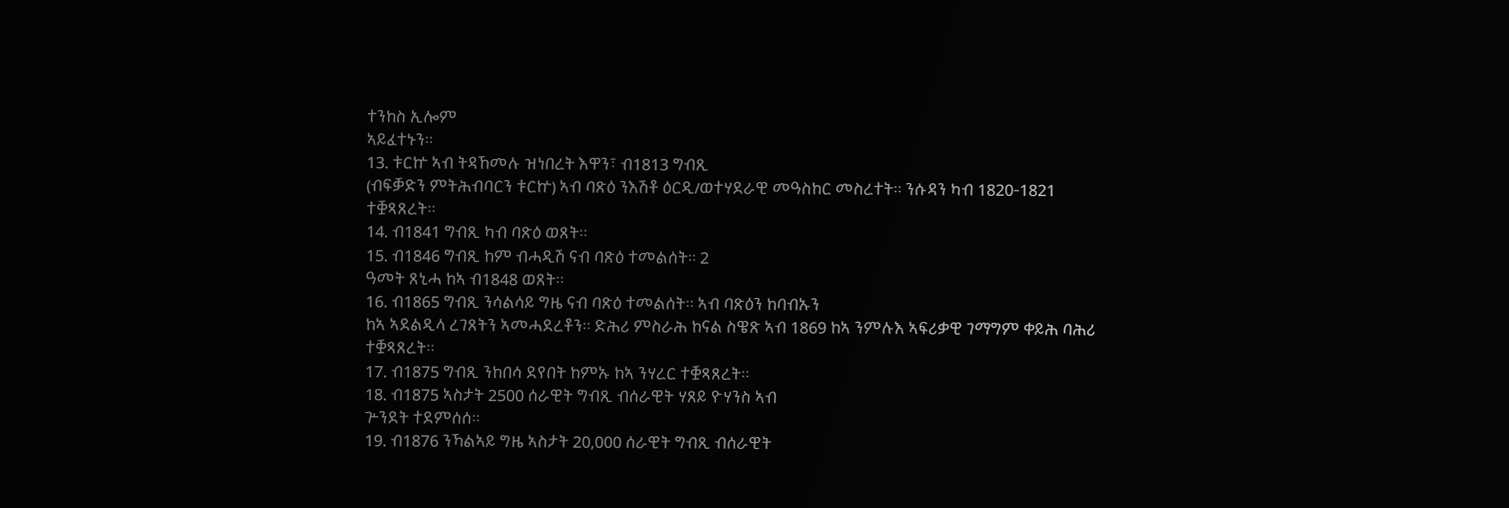ተንከስ ኢሎም
ኣይፈተኑን።
13. ቱርኵ ኣብ ትዳኸመሉ ዝነበረት እዋን፣ ብ1813 ግብጺ
(ብፍቓድን ምትሕብባርን ቱርኵ) ኣብ ባጽዕ ንእሽቶ ዕርዲ/ወተሃደራዊ መዓስከር መስረተት። ንሱዳን ካብ 1820-1821
ተቛጻጸረት።
14. ብ1841 ግብጺ ካብ ባጽዕ ወጸት።
15. ብ1846 ግብጺ ከም ብሓዲሽ ናብ ባጽዕ ተመልሰት። 2
ዓመት ጸኒሓ ከኣ ብ1848 ወጸት።
16. ብ1865 ግብጺ ንሳልሳይ ግዜ ናብ ባጽዕ ተመልሰት። ኣብ ባጽዕን ከባብኡን
ከኣ ኣደልዲላ ረገጸትን ኣመሓደረቶን። ድሕሪ ምስራሕ ከናል ስዌጽ ኣብ 1869 ከኣ ንምሉእ ኣፍሪቃዊ ገማግም ቀይሕ ባሕሪ
ተቛጻጸረት።
17. ብ1875 ግብጺ ንከበሳ ደየበት ከምኡ ከኣ ንሃረር ተቛጻጸረት።
18. ብ1875 ኣስታት 2500 ሰራዊት ግብጺ ብሰራዊት ሃጸይ ዮሃንስ ኣብ
ጕንደት ተደምሰሰ።
19. ብ1876 ንኻልኣይ ግዜ ኣስታት 20,000 ሰራዊት ግብጺ ብሰራዊት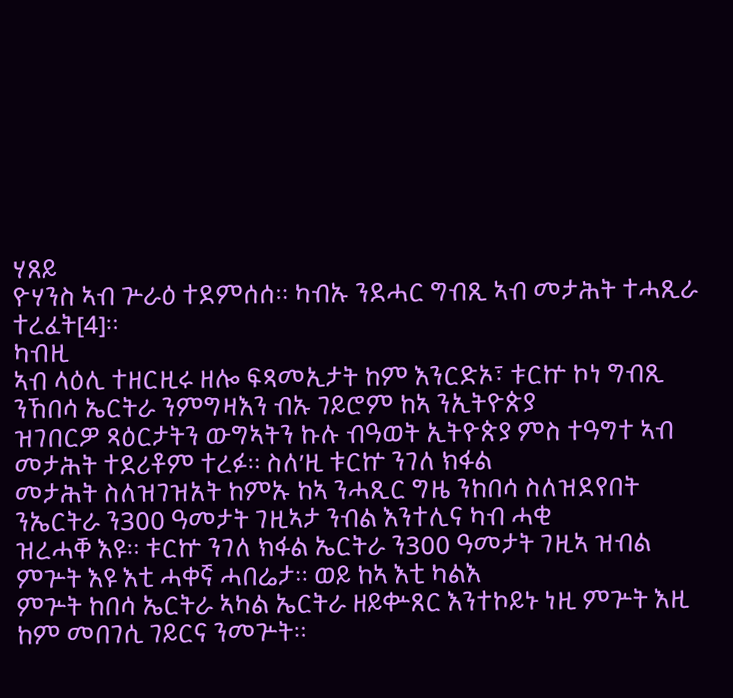ሃጸይ
ዮሃንስ ኣብ ጕራዕ ተደምሰሰ። ካብኡ ንደሓር ግብጺ ኣብ መታሕት ተሓጺራ ተረፈት[4]።
ካብዚ
ኣብ ላዕሊ ተዘርዚሩ ዘሎ ፍጻመኢታት ከም እንርድኦ፣ ቱርኵ ኮነ ግብጺ ንኸበሳ ኤርትራ ንምግዛእን ብኡ ገይሮም ከኣ ንኢትዮጵያ
ዝገበርዎ ጻዕርታትን ውግኣትን ኩሉ ብዓወት ኢትዮጵያ ምስ ተዓግተ ኣብ መታሕት ተደሪቶም ተረፉ። ስለ’ዚ ቱርኵ ንገለ ክፋል
መታሕት ስለዝገዝአት ከምኡ ከኣ ንሓጺር ግዜ ንከበሳ ስለዝደየበት ንኤርትራ ን300 ዓመታት ገዚኣታ ንብል እንተሊና ካብ ሓቂ
ዝረሓቐ እዩ። ቱርኵ ንገለ ክፋል ኤርትራ ን300 ዓመታት ገዚኣ ዝብል ምጕት እዩ እቲ ሓቀኛ ሓበሬታ። ወይ ከኣ እቲ ካልእ
ምጕት ከበሳ ኤርትራ ኣካል ኤርትራ ዘይቍጸር እንተኮይኑ ነዚ ምጕት እዚ ከም መበገሲ ገይርና ንመጕት።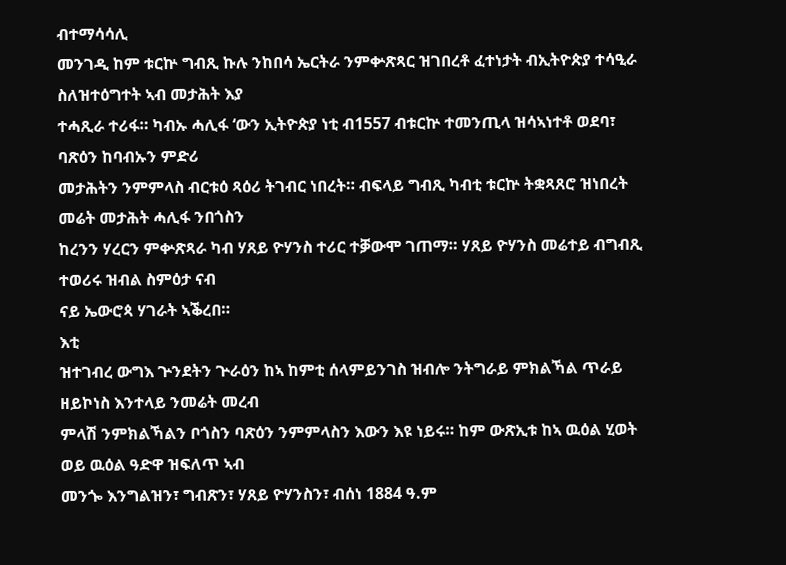ብተማሳሳሊ
መንገዲ ከም ቱርኵ ግብጺ ኩሉ ንከበሳ ኤርትራ ንምቍጽጻር ዝገበረቶ ፈተነታት ብኢትዮጵያ ተሳዒራ ስለዝተዕግተት ኣብ መታሕት እያ
ተሓጺራ ተሪፋ። ካብኡ ሓሊፋ ‘ውን ኢትዮጵያ ነቲ ብ1557 ብቱርኵ ተመንጢላ ዝሳኣነተቶ ወደባ፣ ባጽዕን ከባብኡን ምድሪ
መታሕትን ንምምላስ ብርቱዕ ጻዕሪ ትገብር ነበረት። ብፍላይ ግብጺ ካብቲ ቱርኵ ትቋጻጸሮ ዝነበረት መሬት መታሕት ሓሊፋ ንበጎስን
ከረንን ሃረርን ምቍጽጻራ ካብ ሃጸይ ዮሃንስ ተሪር ተቓውሞ ገጠማ። ሃጸይ ዮሃንስ መሬተይ ብግብጺ ተወሪሩ ዝብል ስምዕታ ናብ
ናይ ኤውሮጳ ሃገራት ኣቕረበ።
እቲ
ዝተገብረ ውግእ ጕንደትን ጕራዕን ከኣ ከምቲ ሰላምይንገስ ዝብሎ ንትግራይ ምክልኻል ጥራይ ዘይኮነስ እንተላይ ንመሬት መረብ
ምላሽ ንምክልኻልን ቦጎስን ባጽዕን ንምምላስን እውን እዩ ነይሩ። ከም ውጽኢቱ ከኣ ዉዕል ሂወት ወይ ዉዕል ዓድዋ ዝፍለጥ ኣብ
መንጐ እንግልዝን፣ ግብጽን፣ ሃጸይ ዮሃንስን፣ ብሰነ 1884 ዓ.ም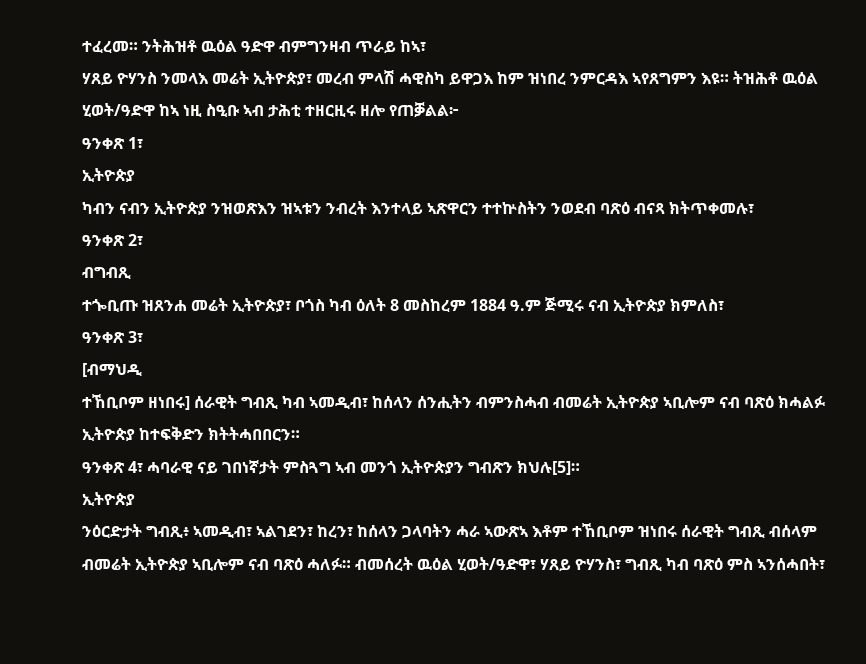ተፈረመ። ንትሕዝቶ ዉዕል ዓድዋ ብምግንዛብ ጥራይ ከኣ፣
ሃጸይ ዮሃንስ ንመላእ መሬት ኢትዮጵያ፣ መረብ ምላሽ ሓዊስካ ይዋጋእ ከም ዝነበረ ንምርዳእ ኣየጸግምን እዩ። ትዝሕቶ ዉዕል
ሂወት/ዓድዋ ከኣ ነዚ ስዒቡ ኣብ ታሕቲ ተዘርዚሩ ዘሎ የጠቓልል፦
ዓንቀጽ 1፣
ኢትዮጵያ
ካብን ናብን ኢትዮጵያ ንዝወጽእን ዝኣቱን ንብረት እንተላይ ኣጽዋርን ተተኵስትን ንወደብ ባጽዕ ብናጻ ክትጥቀመሉ፣
ዓንቀጽ 2፣
ብግብጺ
ተጐቢጡ ዝጸንሐ መሬት ኢትዮጵያ፣ ቦጎስ ካብ ዕለት 8 መስከረም 1884 ዓ.ም ጅሚሩ ናብ ኢትዮጵያ ክምለስ፣
ዓንቀጽ 3፣
[ብማህዲ
ተኸቢቦም ዘነበሩ] ሰራዊት ግብጺ ካብ ኣመዲብ፣ ከሰላን ሰንሒትን ብምንስሓብ ብመሬት ኢትዮጵያ ኣቢሎም ናብ ባጽዕ ክሓልፉ
ኢትዮጵያ ከተፍቅድን ክትትሓበበርን።
ዓንቀጽ 4፣ ሓባራዊ ናይ ገበነኛታት ምስጓግ ኣብ መንጎ ኢትዮጵያን ግብጽን ክህሉ[5]።
ኢትዮጵያ
ንዕርድታት ግብጺ፥ ኣመዲብ፣ ኣልገደን፣ ከረን፣ ከሰላን ጋላባትን ሓራ ኣውጽኣ እቶም ተኸቢቦም ዝነበሩ ሰራዊት ግብጺ ብሰላም
ብመሬት ኢትዮጵያ ኣቢሎም ናብ ባጽዕ ሓለፉ። ብመሰረት ዉዕል ሂወት/ዓድዋ፣ ሃጸይ ዮሃንስ፣ ግብጺ ካብ ባጽዕ ምስ ኣንሰሓበት፣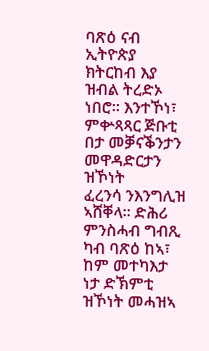ባጽዕ ናብ ኢትዮጵያ ክትርከብ እያ ዝብል ትረድኦ ነበሮ። እንተኾነ፣ ምቍጻጻር ጅቡቲ በታ መቓናቕንታን መዋዳድርታን ዝኾነት
ፈረንሳ ንእንግሊዝ ኣሸቐላ። ድሕሪ ምንስሓብ ግብጺ ካብ ባጽዕ ከኣ፣ ከም መተካእታ ነታ ድኽምቲ ዝኾነት መሓዝኣ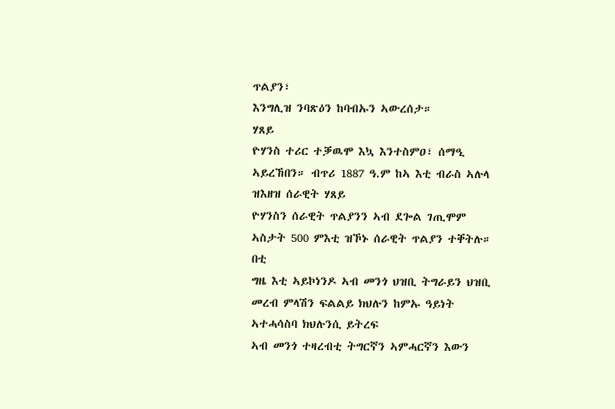ጥልያን፣
እንግሊዝ ንባጽዕን ከባብኡን ኣውረሰታ።
ሃጸይ
ዮሃንስ ተሪር ተቓዉሞ እኳ እንተስምዐ፣ ሰማዒ ኣይረኸበን። ብጥሪ 1887 ዓ.ም ከኣ እቲ ብራስ ኣሉላ ዝእዘዝ ሰራዊት ሃጸይ
ዮሃንስን ሰራዊት ጥልያንን ኣብ ደጐል ገጢሞም ኣስታት 500 ምእቲ ዝኾኑ ሰራዊት ጥልያን ተቐትሉ።
በቲ
ግዜ እቲ ኣይኮነንዶ ኣብ መንጎ ህዝቢ ትግራይን ህዝቢ መረብ ምላሽን ፍልልይ ክህሉን ከምኡ ዓይነት ኣተሓሳስባ ክህሉንሲ ይትረፍ
ኣብ መንጎ ተዛረብቲ ትግርኛን ኣምሓርኛን እውን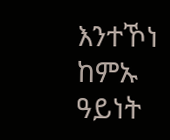እንተኾነ ከምኡ ዓይነት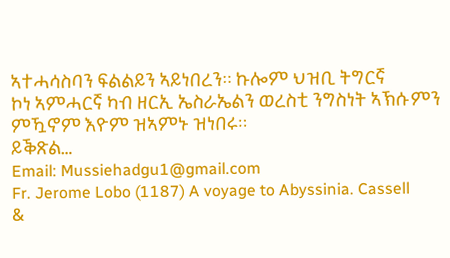ኣተሓሳስባን ፍልልይን ኣይነበረን። ኩሎም ህዝቢ ትግርኛ
ኮነ ኣምሓርኛ ካብ ዘርኢ ኤስራኤልን ወረስቲ ንግስነት ኣኽሱምን ምዃኖም እዮም ዝኣምኑ ዝነበሩ።
ይቕጽል…
Email: Mussiehadgu1@gmail.com
Fr. Jerome Lobo (1187) A voyage to Abyssinia. Cassell
&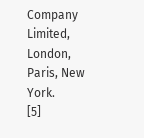Company Limited, London, Paris, New York.
[5]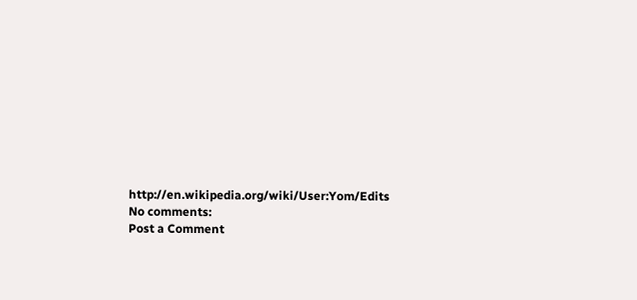http://en.wikipedia.org/wiki/User:Yom/Edits
No comments:
Post a Comment